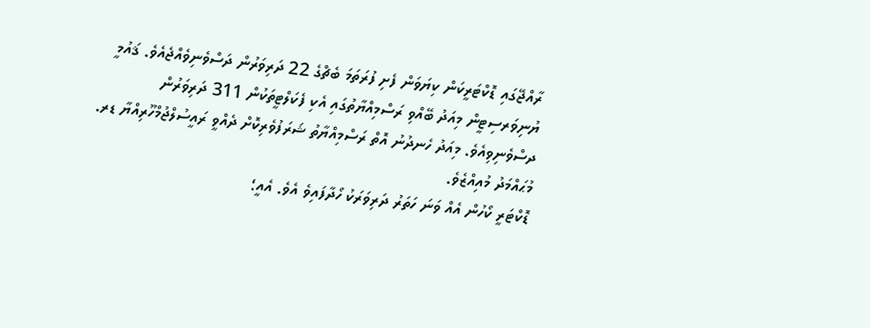ރާއްޖޭގައި ޑޮކްޓަރީކަން ކިޔަވަން ފެށި ފުރަތަމަ ބެޗްގެ 22 ދަރިވަރުން ދަސްވެނިވެއްޖެއެވެ. ޤައުމީ ޔުނިވަރސިޓީން މިއަދު ބޭއްވި ރަސްމިއްޔާތުގައި އެކި ފެކަލްޓީތަކުން 311 ދަރިވަރުން ދސްވެނިވިއެވެ. މިއަދު ހެނދުނު އޮތް ރަސްމިއްޔާތު ޝަރަފުވެރިކޮށް ދެއްވީ ރައީސުލްޖުމްހޫރިއްޔާ ޑރ. މުޙައްމަދު މުއިއްޒެވެ.
ޑޮކްޓަރީ ކޯހުން އެއް ވަނަ ހަތަރު ދަރިވަރަކު ހޯދާފައިވެ އެވެ. އެއީ؛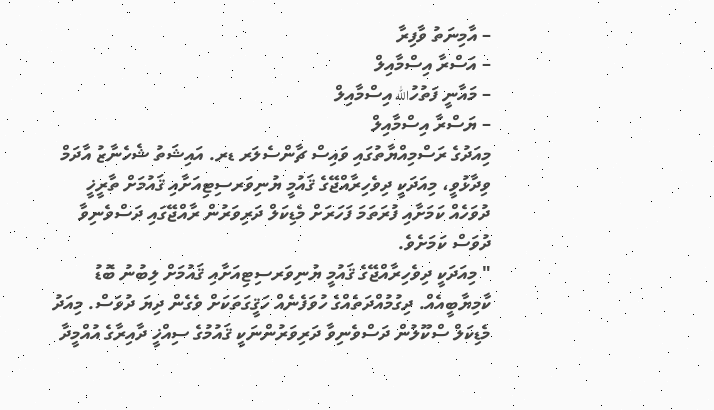– އާމިނަތު ވާފިރާ
– އަސްރާ އިސްމާއިލް
– މައާނީ ފަތުހުالله އިސްމާއިލް
– ޔަސްރާ އިސްމާއިލް
މިއަދުގެ ރަސްމިއްޔާތުގައި ވައިސް ޗާންސެލަރ ޑރ. އައިޝަތު ޝެހެނާޒު އާދަމް ވިދާޅުވީ، މިއަދަކީ ދިވެހިރާއްޖޭގެ ޤައުމީ ޔުނިވަރސިޓިއަށާއި ޤައުމަށް ތާރީޚީ ދުވަހެއް ކަމަށާއި ފުރަތަމަ ފަހަރަށް މެޑިކަލް ދަރިވަރުން ރާއްޖޭގައި ދަސްވެނިވާ ދުވަސް ކަމަށެވެ.
" މިއަދަކީ ދިވެހިރާއްޖޭގެ ޤައުމީ ޔުނިވަރސިޓިއަށާއި ޤައުމަށް ލިބުނު ބޮޑު ކާމިޔާބީއެއް. ދިގުމުއްދަތެއްގެ ހުވަފެނެއް ހަޤީގަތަކަށް ވެގެން ދިޔަ ދުވަސް. މިއަދު މެޑިކަލް ސްކޫލުން ދަސްވެނިވާ ދަރިވަރުންނަކީ ޤައުމުގެ ސިއްޚީ ދާއިރާގެ އުއްމީދާ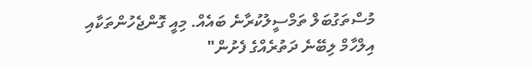މުސްތަގުބަލް ތަމްސީލުކުރާނެ ބައެއް. މިއީ ގޮންޖެހުންތަކާއި އިލްހާމް ލިބޭނެ ދަތުރެއްގެ ފެށުން"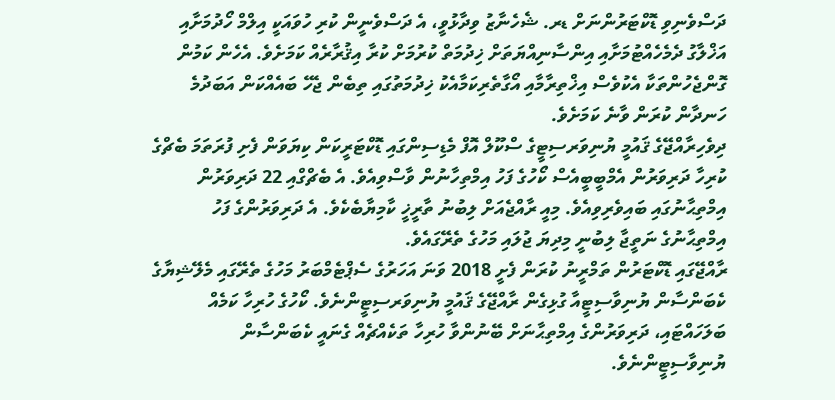ދަސްވެނިވި ޑޮކްޓަރުންނަށް ޑރ. ޝެހެނާޒު ވިދާޅުވީ، އެ ދަސްވެނީން ކުރި ހުވައަކީ އިލްމް ހޯދުމަށާއި އަޚްލާގު ދެމެހެއްޓުމަށާއި އިންސާނިއްޔަތަށް ޚިދުމަތް ކުރުމަށް ކުރާ އިޤުރާރެއް ކަމަށެވެ. އެހެން ކަމުން ގޮންޖެހުންތަކާ އެކުވެސް އިޚްތިރާމާއި އޯގާތެރިކަމާއެކު ޚިދުމަތުގައި ތިބެން ޖެހޭ ބައެއްކަން އަބަދުމެ ހަނދާން ކުރަން ވާނެ ކަމަށެވެ.
ދިވެހިރާއްޖޭގެ ޤައުމީ ޔުނިވަރސިޓީގެ ސްކޫލް އޮފް މެޑިސިންގައި ޑޮކްޓަރީކަން ކިޔަވަން ފެށި ފުރަތަމަ ބެޗްގެ ކުރިހާ ދަރިވަރުން އެމްބީބީއެސް ކޯހުގެ ފަހު އިމްތިހާނުން ވާސްވިއެވެ. އެ ބެޗްގްއި 22 ދަރިވަރުން އިމްތިޙާނުގައި ބައިވެރިވިއެވެ. މިއީ ރާއްޖެއަށް ލިބުނު ތާރީޚީ ކާމިޔާބެކެވެ. އެ ދަރިވަރުންގެ ފަހު އިމްތިޙާނުގެ ނަތީޖާ ލިބުނީ މިދިޔަ ޖުލައި މަހުގެ ތެރޭގައެވެ.
ރާއްޖޭގައި ޑޮކްޓަރުން ތަމްރީނު ކުރަން ފެށީ 2018 ވަނަ އަހަރުގެ ސެޕްޓެމްބަރު މަހުގެ ތެރޭގައި މެލޭޝިޔާގެ ކެބަންސާން ޔުނިވާސިޓީއާ ގުޅިގެން ރާއްޖޭގެ ޤައުމީ ޔުނިވަރސިޓީންނެވެ. ކޯހުގެ ހުރިހާ ކަމެއް ބަލަހައްޓައި، ދަރިވަރުންގެ އިމްތިޙާނަށް ބޭނުންވާ ހުރިހާ ތަކެއްޗެއް ގެނައީ ކެބަންސާން ޔުނިވާސިޓީންނެވެ.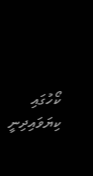ކޯހުގައި ކިޔަވައިދިނީ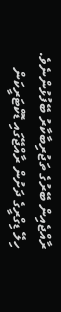ރާއްޖެއިން ބޭރުގެ ތަޖުރިބާކާރު ބޭފުޅުންނެވެ.
ހިލޭ ޑިގްރީގެ ދަށުން ރާއްޖޭގައި ޑޮކްޓަރީކަން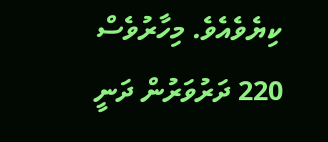ކިޔެވެއެވެ. މިހާރުވެސް 220 ދަރުވަރުން ދަނީ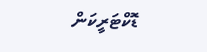ޑޮކްޓަރީކަން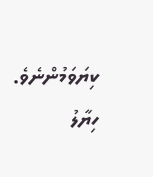ކިޔަވަމުންނެވެ.
ހިޔާލު